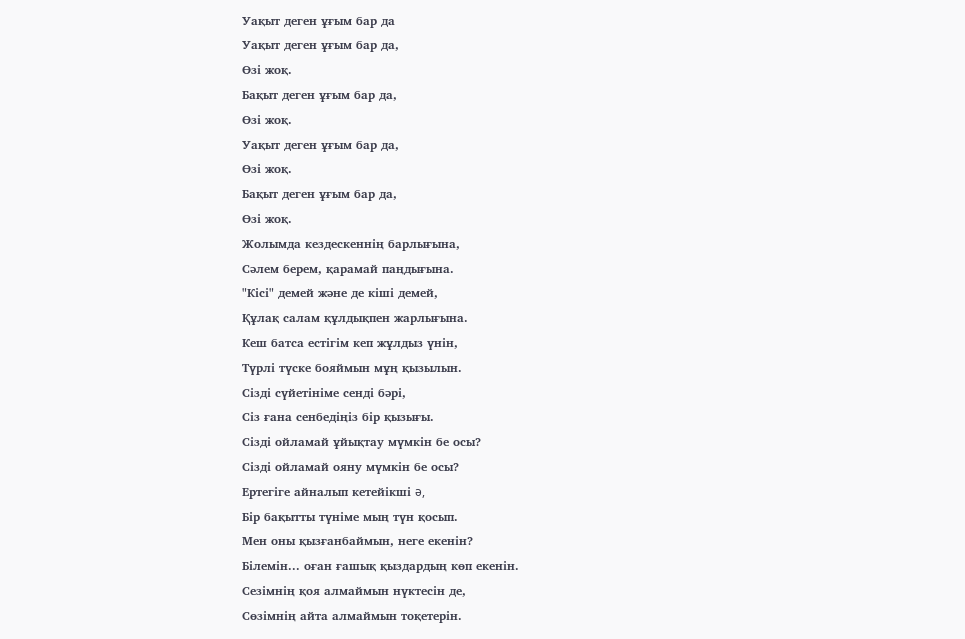Уақыт деген ұғым бар да
Уақыт деген ұғым бар да,
Өзі жоқ.
Бақыт деген ұғым бар да,
Өзі жоқ.
Уақыт деген ұғым бар да,
Өзі жоқ.
Бақыт деген ұғым бар да,
Өзі жоқ.
Жолымда кездескеннің барлығына,
Сәлем берем, қарамай паңдығына.
"Кісі" демей және де кіші демей,
Құлақ салам құлдықпен жарлығына.
Кеш батса естігім кеп жұлдыз үнін,
Түрлі түске бояймын мұң қызылын.
Сізді сүйетініме сенді бəрі,
Сіз ғана сенбедіңіз бір қызығы.
Сізді ойламай ұйықтау мүмкін бе осы?
Сізді ойламай ояну мүмкін бе осы?
Ертегіге айналып кетейікші ə,
Бір бақытты түніме мың түн қосып.
Мен оны қызғанбаймын, неге екенін?
Білемін... оған ғашық қыздардың көп екенін.
Сезімнің қоя алмаймын нүктесін де,
Сөзімнің айта алмаймын тоқетерін.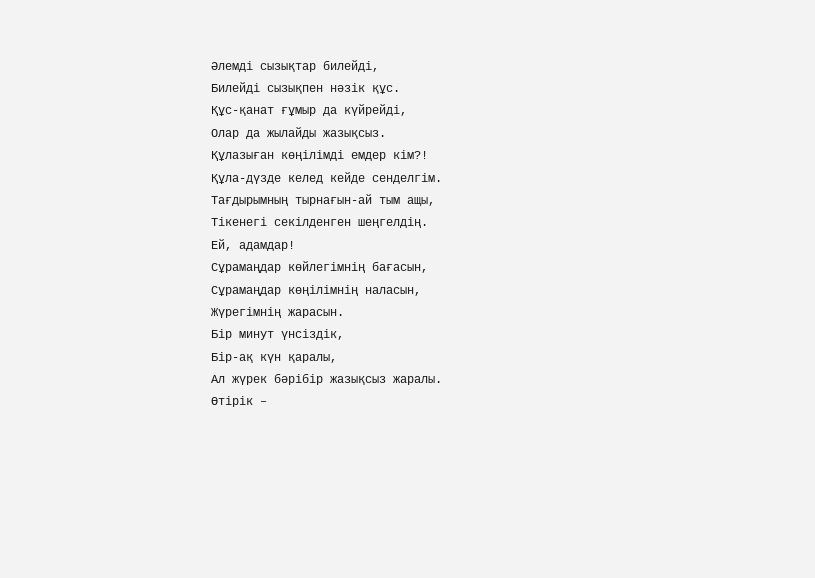Əлемді сызықтар билейді,
Билейді сызықпен нəзік құс.
Құс-қанат ғұмыр да күйрейді,
Олар да жылайды жазықсыз.
Құлазыған көңілімді емдер кім?!
Құла-дүзде келед кейде сенделгім.
Тағдырымның тырнағын-ай тым ащы,
Тікенегі секілденген шеңгелдің.
Ей, адамдар!
Сұрамаңдар көйлегімнің бағасын,
Сұрамаңдар көңілімнің наласын,
Жүрегімнің жарасын.
Бір минут үнсіздік,
Бір-ақ күн қаралы,
Ал жүрек бəрібір жазықсыз жаралы.
Өтірік –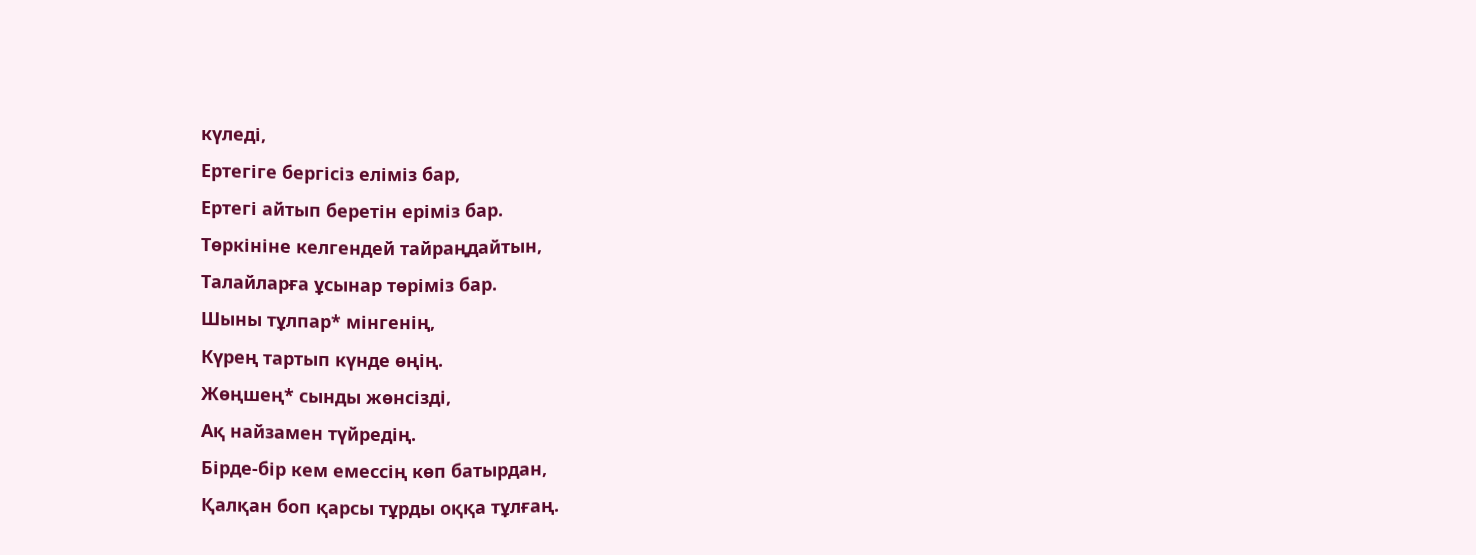күледі,
Ертегіге бергісіз еліміз бар,
Ертегі айтып беретін еріміз бар.
Төркініне келгендей тайраңдайтын,
Талайларға ұсынар төріміз бар.
Шыны тұлпар* мінгенің,
Күрең тартып күнде өңің.
Жөңшең* сынды жөнсізді,
Ақ найзамен түйредің.
Бірде-бір кем емессің көп батырдан,
Қалқан боп қарсы тұрды оққа тұлғаң.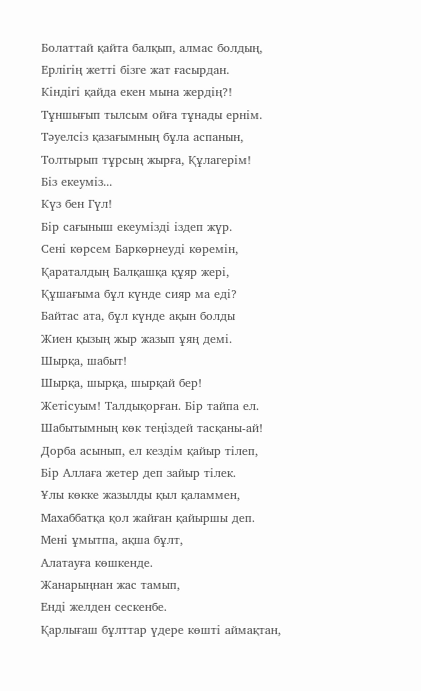Болаттай қайта балқып, алмас болдың,
Ерлігің жетті бізге жат ғасырдан.
Кіндігі қайда екен мына жердің?!
Тұншығып тылсым ойға тұнады ернім.
Тәуелсіз қазағымның бұла аспанын,
Толтырып тұрсың жырға, Құлагерім!
Біз екеуміз...
Күз бен Гүл!
Бір сағыныш екеумізді іздеп жүр.
Сені көрсем Баркөрнеуді көремін,
Қараталдың Балқашқа құяр жері,
Құшағыма бұл күнде сияр ма еді?
Байтас ата, бұл күнде ақын болды
Жиен қызың жыр жазып ұяң демі.
Шырқа, шабыт!
Шырқа, шырқа, шырқай бер!
Жетісуым! Талдықорған. Бір тайпа ел.
Шабытымның көк теңіздей тасқаны-ай!
Дорба асынып, ел кездім қайыр тілеп,
Бір Аллаға жетер деп зайыр тілек.
Ұлы көкке жазылды қыл қаламмен,
Махаббатқа қол жайған қайыршы деп.
Мені ұмытпа, ақша бұлт,
Алатауға көшкенде.
Жанарыңнан жас тамып,
Енді желден сескенбе.
Қарлығаш бұлттар үдере көшті аймақтан,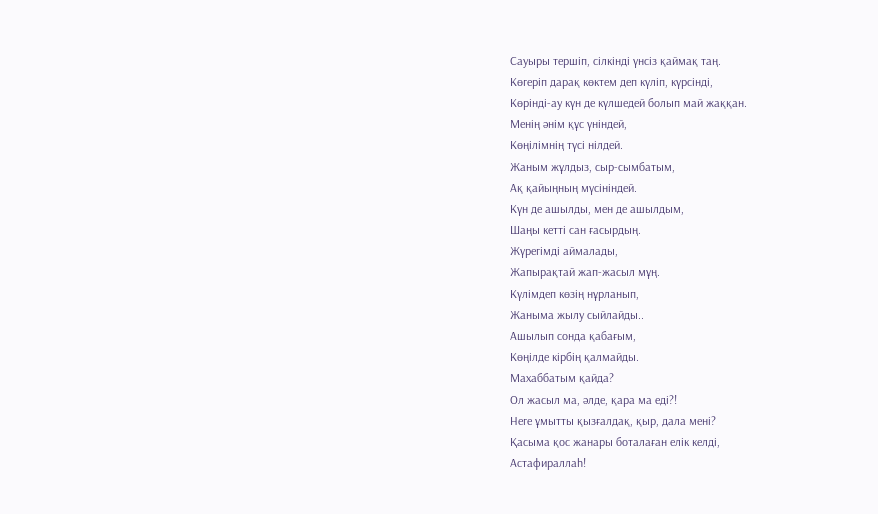Сауыры тершіп, сілкінді үнсіз қаймақ таң.
Көгеріп дарақ көктем деп күліп, күрсінді,
Көрінді-ау күн де күлшедей болып май жаққан.
Менің әнім құс үніндей,
Көңілімнің түсі нілдей.
Жаным жұлдыз, сыр-сымбатым,
Ақ қайыңның мүсініндей.
Күн де ашылды, мен де ашылдым,
Шаңы кетті сан ғасырдың.
Жүрегімді аймалады,
Жапырақтай жап-жасыл мұң.
Күлімдеп көзің нұрланып,
Жаныма жылу сыйлайды..
Ашылып сонда қабағым,
Көңілде кірбің қалмайды.
Махаббатым қайда?
Ол жасыл ма, әлде, қара ма еді?!
Неге ұмытты қызғалдақ, қыр, дала мені?
Қасыма қос жанары боталаған елік келді,
Астафираллаһ!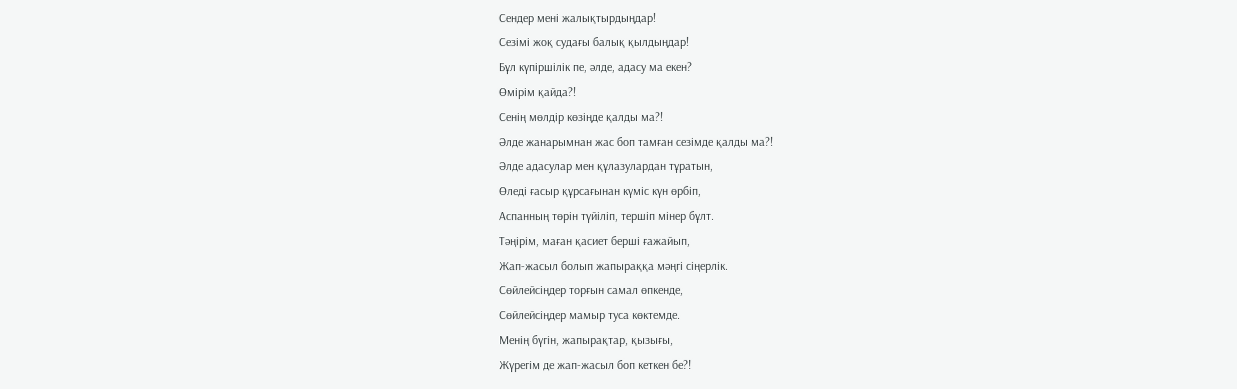Сендер мені жалықтырдыңдар!
Сезімі жоқ судағы балық қылдыңдар!
Бұл күпіршілік пе, әлде, адасу ма екен?
Өмірім қайда?!
Сенің мөлдір көзіңде қалды ма?!
Әлде жанарымнан жас боп тамған сезімде қалды ма?!
Әлде адасулар мен құлазулардан тұратын,
Өледі ғасыр құрсағынан күміс күн өрбіп,
Аспанның төрін түйіліп, тершіп мінер бұлт.
Тәңірім, маған қасиет берші ғажайып,
Жап-жасыл болып жапыраққа мәңгі сіңерлік.
Сөйлейсіңдер торғын самал өпкенде,
Сөйлейсіңдер мамыр туса көктемде.
Менің бүгін, жапырақтар, қызығы,
Жүрегім де жап-жасыл боп кеткен бе?!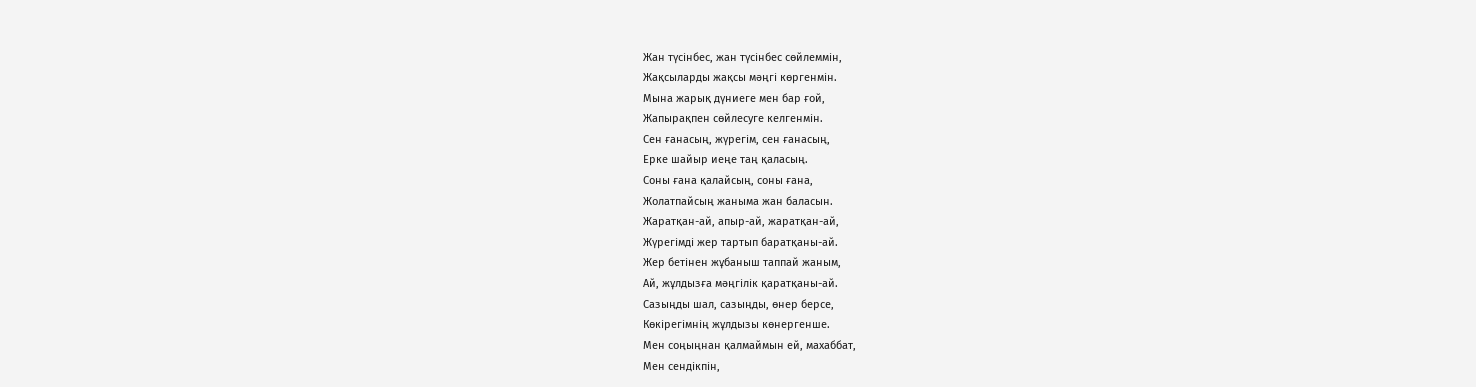Жан түсінбес, жан түсінбес сөйлеммін,
Жақсыларды жақсы мәңгі көргенмін.
Мына жарық дүниеге мен бар ғой,
Жапырақпен сөйлесуге келгенмін.
Сен ғанасың, жүрегім, сен ғанасың,
Ерке шайыр иеңе таң қаласың.
Соны ғана қалайсың, соны ғана,
Жолатпайсың жаныма жан баласын.
Жаратқан-ай, апыр-ай, жаратқан-ай,
Жүрегімді жер тартып баратқаны-ай.
Жер бетінен жұбаныш таппай жаным,
Ай, жұлдызға мәңгілік қаратқаны-ай.
Сазыңды шал, сазыңды, өнер берсе,
Көкірегімнің жұлдызы көнергенше.
Мен соңыңнан қалмаймын ей, махаббат,
Мен сендікпін,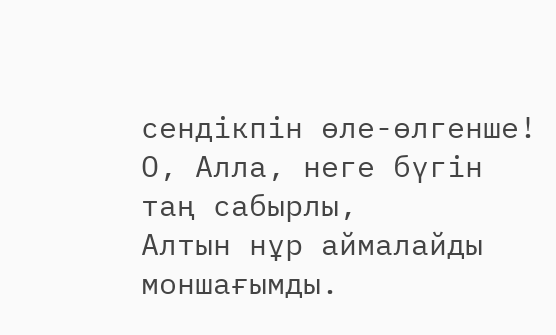сендікпін өле-өлгенше!
О, Алла, неге бүгін таң сабырлы,
Алтын нұр аймалайды моншағымды.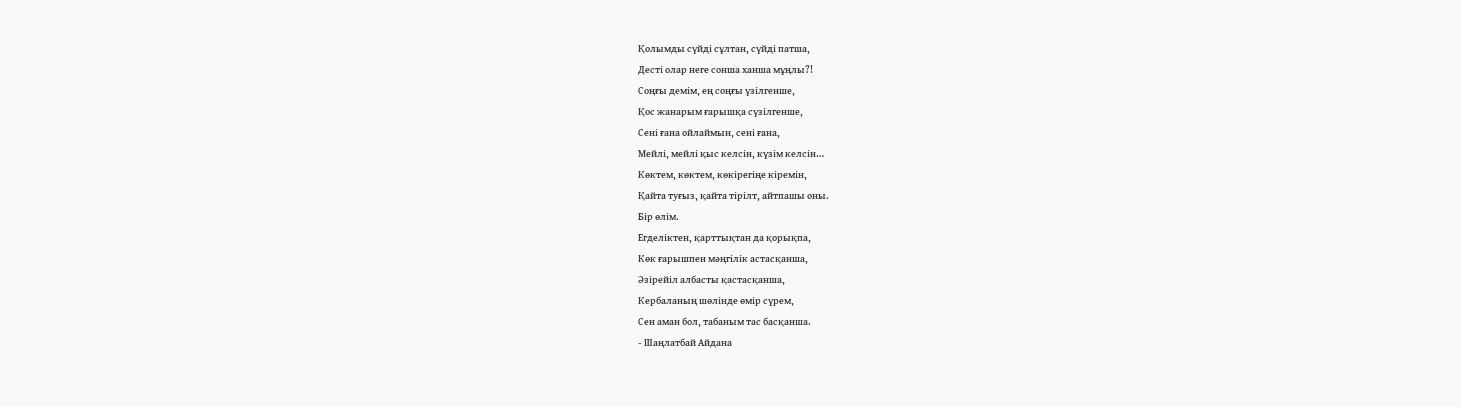Қолымды сүйді сұлтан, сүйді патша,
Десті олар неге сонша ханша мұңлы?!
Соңғы демім, ең соңғы үзілгенше,
Қос жанарым ғарышқа сүзілгенше,
Сені ғана ойлаймын, сені ғана,
Мейлі, мейлі қыс келсін, күзім келсін…
Көктем, көктем, көкірегіңе кіремін,
Қайта туғыз, қайта тірілт, айтпашы оны.
Бір өлім.
Егделіктен, қарттықтан да қорықпа,
Көк ғарышпен мәңгілік астасқанша,
Әзірейіл албасты қастасқанша,
Кербаланың шөлінде өмір сүрем,
Сен аман бол, табаным тас басқанша.
- Шаңлатбай Айдана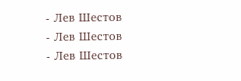- Лев Шестов
- Лев Шестов
- Лев Шестов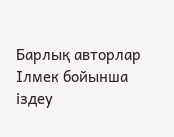Барлық авторлар
Ілмек бойынша іздеу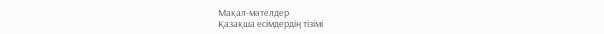Мақал-мәтелдер
Қазақша есімдердің тізімі